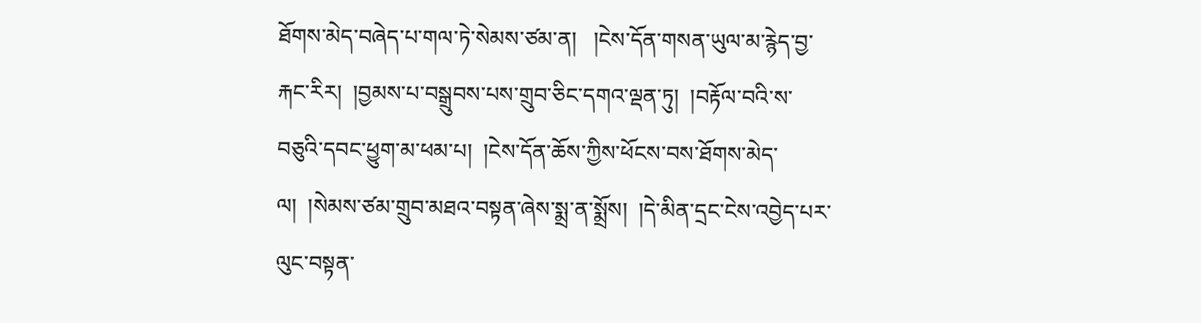ཐོགས་མེད་བཞེད་པ་གལ་ཏེ་སེམས་ཙམ་ན།   །ངེས་དོན་གསན་ཡུལ་མ་རྙེད་བྱ་རྐང་རིར།  །བྱམས་པ་བསྒྲུབས་པས་གྲུབ་ཅིང་དགའ་ལྡན་ཏུ།  །བརྟོལ་བའི་ས་བཅུའི་དབང་ཕྱུག་མ་ཕམ་པ།  །ངེས་དོན་ཆོས་ཀྱིས་ཕོངས་བས་ཐོགས་མེད་ལ།  །སེམས་ཙམ་གྲུབ་མཐའ་བསྟན་ཞེས་སྨྲ་ན་སྨྲོས།  །དེ་མིན་དྲང་ངེས་འབྱེད་པར་ལུང་བསྟན་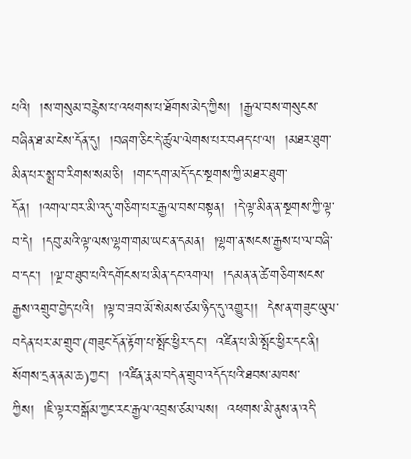པའི།  །ས་གསུམ་བརྙེས་པ་འཕགས་པ་ཐོགས་མེད་ཀྱིས།  །རྒྱལ་བས་གསུངས་བཞིན་ཐ་མ་ངེས་དོན་དུ།  །བཞག་ཅིང་དེ་ཚུལ་ལེགས་པར་བཤད་པ་ལ།  །མཐར་ཐུག་མིན་པར་སྨྲ་བ་རིགས་སམ་ཅི།  །གང་དག་མདོ་དང་སྔགས་ཀྱི་མཐར་ཐུག་དོན།  །འགལ་བར་མི་འདུ་གཅིག་པར་རྒྱལ་བས་བསྟན།  །དེ་ལྟ་མིན་ན་སྔགས་ཀྱི་ལྟ་བ་དེ།  །དབུ་མའི་ལྟ་ལས་ལྷག་གམ་ཡང་ན་དམན།  །ལྷག་ན་སངས་རྒྱས་པ་ལ་བཞི་བ་དང་།  །ལྔ་བ་ཐུབ་པའི་དགོངས་པ་མིན་དང་འགལ།  །དམན་ན་ཚེ་གཅིག་སངས་རྒྱས་འགྲུབ་བྱེད་པའི།  །ལྟ་བ་ཟབ་མོ་སེམས་ཙམ་ཉིད་དུ་འགྱུར།།  དེས་ན་གཟུང་ཡུལ་བདེན་པར་མ་གྲུབ་(གཟུང་དོན་རྟོག་པ་སྤོང་ཕྱིར་དང་།  འཛིན་པ་མི་སྤོང་ཕྱིར་དང་ནི།  སོགས་དྲན་ནམ་ཆ)ཀྱང་།  །འཛིན་རྣམ་བདེན་གྲུབ་འདོད་པའི་ཐབས་མཁས་ཀྱིས།  །ཇི་ལྟར་བསྒོམ་ཀྱང་རང་རྒྱལ་འབྲས་ཙམ་ལས།  འཕགས་མི་ནུས་ན་འདི་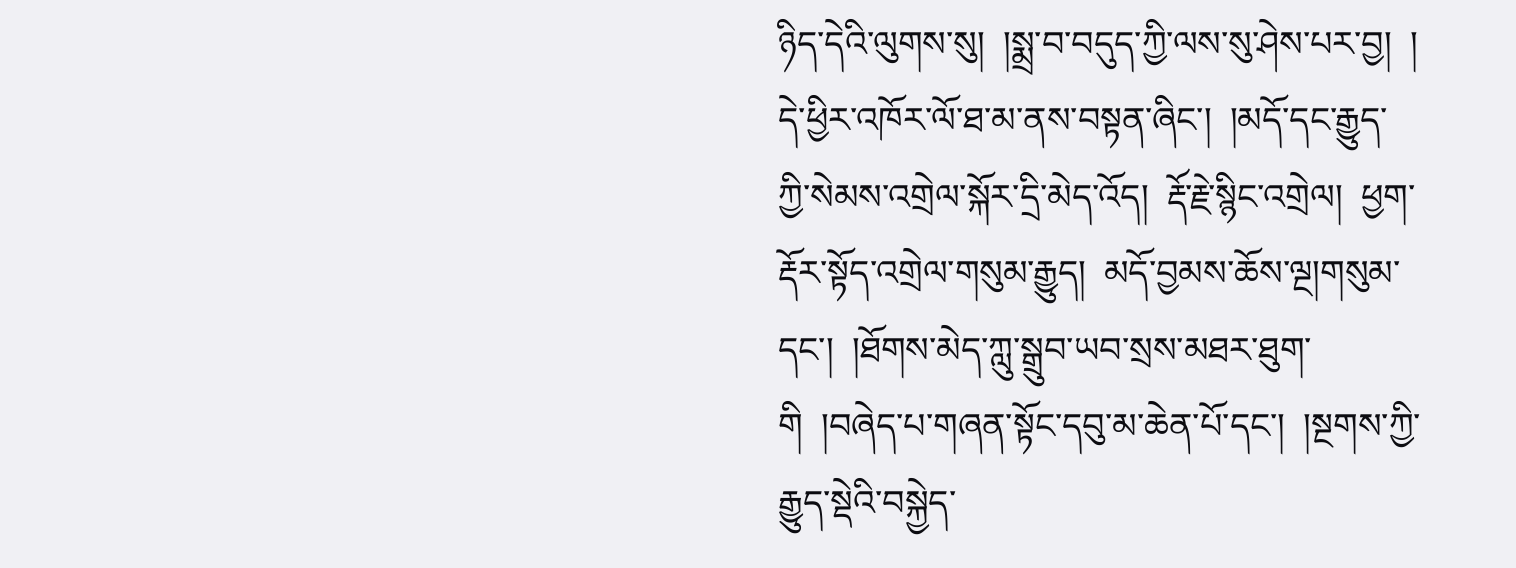ཉིད་དེའི་ལུགས་སུ།  །སྨྲ་བ་བདུད་ཀྱི་ལས་སུ་ཤེས་པར་བྱ།  །
དེ་ཕྱིར་འཁོར་ལོ་ཐ་མ་ནས་བསྟན་ཞིང་།  །མདོ་དང་རྒྱུད་ཀྱི་སེམས་འགྲེལ་སྐོར་དྲི་མེད་འོད།  རྡོ་རྗེ་སྙིང་འགྲེལ།  ཕྱག་རྡོར་སྟོད་འགྲེལ་གསུམ་རྒྱུད།  མདོ་བྱམས་ཆོས་ལྔ།གསུམ་དང་།  །ཐོགས་མེད་ཀླུ་སྒྲུབ་ཡབ་སྲས་མཐར་ཐུག་གི  །བཞེད་པ་གཞན་སྟོང་དབུ་མ་ཆེན་པོ་དང་།  །སྔགས་ཀྱི་རྒྱུད་སྡེའི་བསྐྱེད་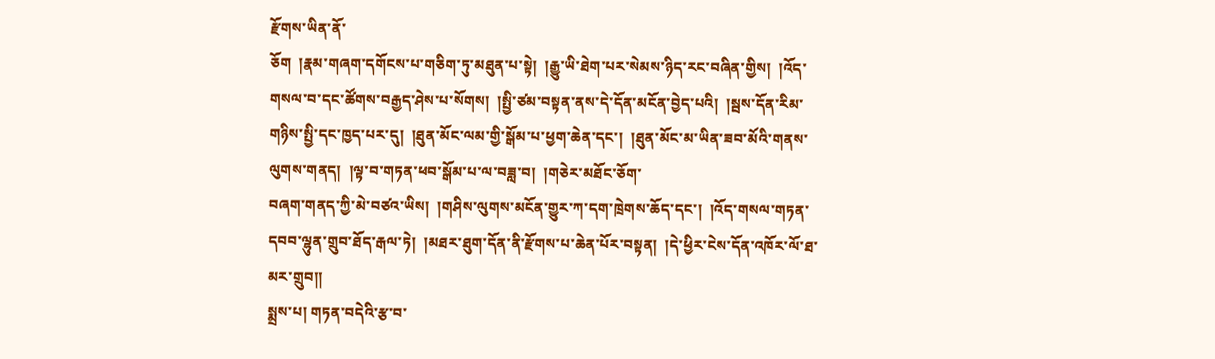རྫོགས་ཡིན་ནོ་
ཅོག  །རྣམ་གཞག་དགོངས་པ་གཅིག་ཏུ་མཐུན་པ་སྟེ།  །རྒྱུ་ཡི་ཐེག་པར་སེམས་ཉིད་རང་བཞིན་གྱིས།  །འོད་གསལ་བ་དང་ཚོགས་བརྒྱད་ཤེས་པ་སོགས།  །སྤྱི་ཙམ་བསྟན་ནས་དེ་དོན་མངོན་བྱེད་པའི།  །སྦས་དོན་རིམ་གཉིས་སྤྱི་དང་ཁྱད་པར་དུ།  །ཐུན་མོང་ལམ་གྱི་སྒོམ་པ་ཕྱག་ཆེན་དང་།  །ཐུན་མོང་མ་ཡིན་ཟབ་མོའི་གནས་ལུགས་གནད།  །ལྟ་བ་གཏན་ཕབ་སྒོམ་པ་ལ་བཟླ་བ།  །གཅེར་མཐོང་ཅོག་
བཞག་གནད་ཀྱི་མེ་བཙའ་ཡིས།  །གཤིས་ལུགས་མངོན་གྱུར་ཀ་དག་ཁྲེགས་ཆོད་དང་།  །འོད་གསལ་གཏན་དབབ་ལྷུན་གྲུབ་ཐོད་རྒལ་ཏེ།  །མཐར་ཐུག་དོན་ནི་རྫོགས་པ་ཆེན་པོར་བསྟན།  །དེ་ཕྱིར་ངེས་དོན་འཁོར་ལོ་ཐ་མར་གྲུབ།།
སྨྲས་པ། གཏན་བདེའི་རྩ་བ་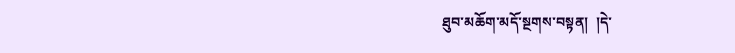ཐུབ་མཆོག་མདོ་སྔགས་བསྟན།  །དེ་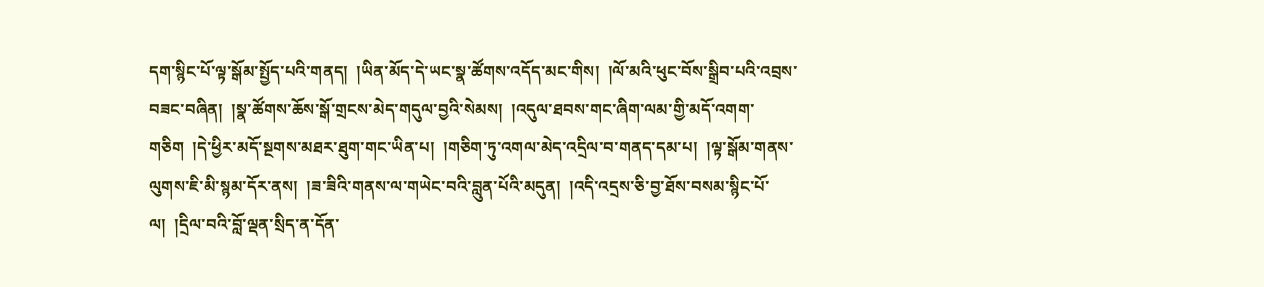དག་སྙིང་པོ་ལྟ་སྒོམ་སྤྱོད་པའི་གནད།  །ཡིན་མོད་དེ་ཡང་སྣ་ཚོགས་འདོད་མང་གིས།  །ལོ་མའི་ཕུང་བོས་སྒྲིབ་པའི་འབྲས་བཟང་བཞིན།  །སྣ་ཚོགས་ཆོས་སྒོ་གྲངས་མེད་གདུལ་བྱའི་སེམས།  །འདུལ་ཐབས་གང་ཞིག་ལམ་གྱི་མདོ་འགག་གཅིག  །དེ་ཕྱིར་མདོ་སྔགས་མཐར་ཐུག་གང་ཡིན་པ།  །གཅིག་ཏུ་འགལ་མེད་འདྲིལ་བ་གནད་དམ་པ།  །ལྟ་སྒོམ་གནས་ལུགས་ཇི་མི་སྙམ་དོར་ནས།  །ཟ་ཟིའི་གནས་ལ་གཡེང་བའི་བླུན་པོའི་མདུན།  །འདི་འདྲས་ཅི་བྱ་ཐོས་བསམ་སྙིང་པོ་ལ།  །དྲིལ་བའི་བློ་ལྡན་སྲིད་ན་དོན་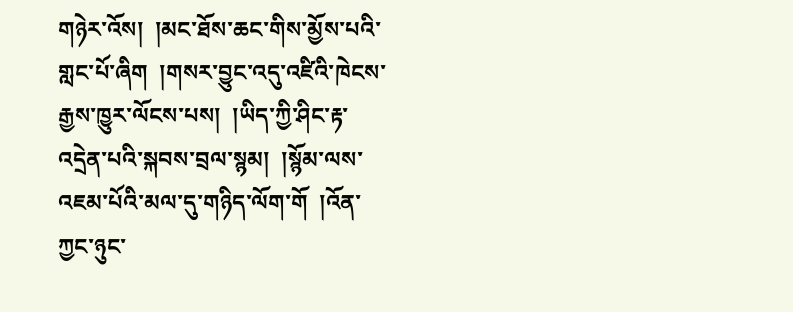གཉེར་འོས།  །མང་ཐོས་ཆང་གིས་མྱོས་པའི་གླང་པོ་ཞིག  །གསར་བྱུང་འདུ་འཛིའི་ཁེངས་རྒྱས་ཁྱུར་ལོངས་པས།  །ཡིད་ཀྱི་ཤིང་རྟ་འདྲེན་པའི་སྐབས་བྲལ་སྙམ།  །སྙོམ་ལས་འཇམ་པོའི་མལ་དུ་གཉིད་ལོག་གོ  །འོན་ཀྱང་ཉུང་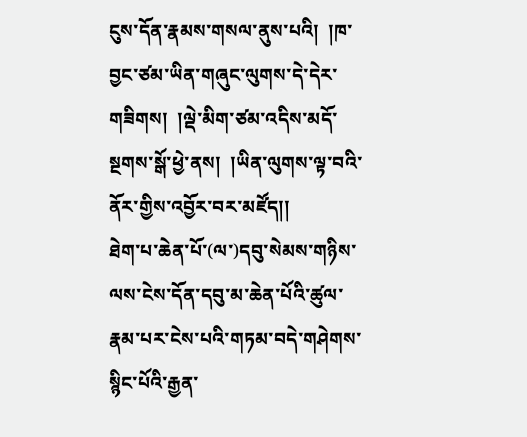ངུས་དོན་རྣམས་གསལ་ནུས་པའི།  །ཁ་བྱང་ཙམ་ཡིན་གཞུང་ལུགས་དེ་དེར་གཟིགས།  །ལྡེ་མིག་ཙམ་འདིས་མདོ་སྔགས་སྒོ་ཕྱེ་ནས།  །ཡིན་ལུགས་ལྟ་བའི་ནོར་གྱིས་འབྱོར་བར་མཛོད།།
ཐེག་པ་ཆེན་པོ་(ལ་)དབུ་སེམས་གཉིས་ལས་ངེས་དོན་དབུ་མ་ཆེན་པོའི་ཚུལ་རྣམ་པར་ངེས་པའི་གཏམ་བདེ་གཤེགས་སྙིང་པོའི་རྒྱན་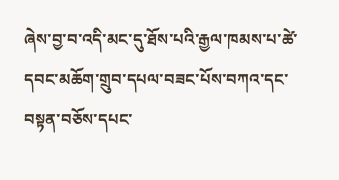ཞེས་བྱ་བ་འདི་མང་དུ་ཐོས་པའི་རྒྱལ་ཁམས་པ་ཚེ་དབང་མཆོག་གྲུབ་དཔལ་བཟང་པོས་བཀའ་དང་བསྟན་བཅོས་དཔང་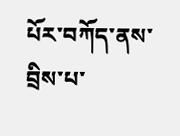པོར་བཀོད་ནས་བྲིས་པ་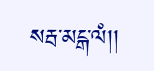སརྦ་མངྒ་ལཾ།།